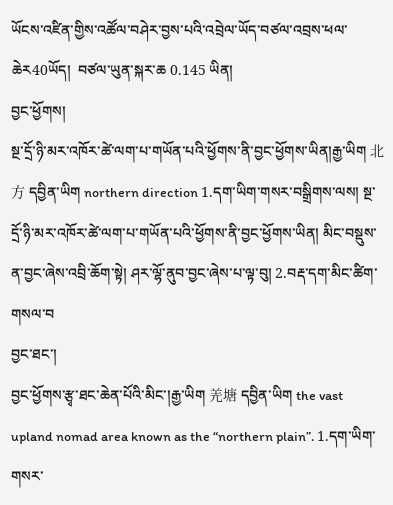ཡོངས་འཛིན་གྱིས་འཚོལ་བཤེར་བྱས་པའི་འབྲེལ་ཡོད་བཙལ་འབྲས་ཕལ་ཆེར40ཡོད།  བཙལ་ཡུན་སྐར་ཆ 0.145 ཡིན།
བྱང་ཕྱོགས།
སྔ་དྲོ་ཉི་མར་འཁོར་ཚེ་ལག་པ་གཡོན་པའི་ཕྱོགས་ནི་བྱང་ཕྱོགས་ཡིན།རྒྱ་ཡིག 北方 དབྱིན་ཡིག northern direction 1.དག་ཡིག་གསར་བསྒྲིགས་ལས། སྔ་དྲོ་ཉི་མར་འཁོར་ཚེ་ལག་པ་གཡོན་པའི་ཕྱོགས་ནི་བྱང་ཕྱོགས་ཡིན། མིང་བསྡུས་ན་བྱང་ཞེས་འབྲི་ཆོག་སྟེ། ཤར་ལྷོ་ནུབ་བྱང་ཞེས་པ་ལྟ་བུ། 2.བརྡ་དག་མིང་ཚིག་གསལ་བ
བྱང་ཐང་།
བྱང་ཕྱོགས་རྩྭ་ཐང་ཆེན་པོའི་མིང་།རྒྱ་ཡིག 羌塘 དབྱིན་ཡིག the vast upland nomad area known as the “northern plain”. 1.དག་ཡིག་གསར་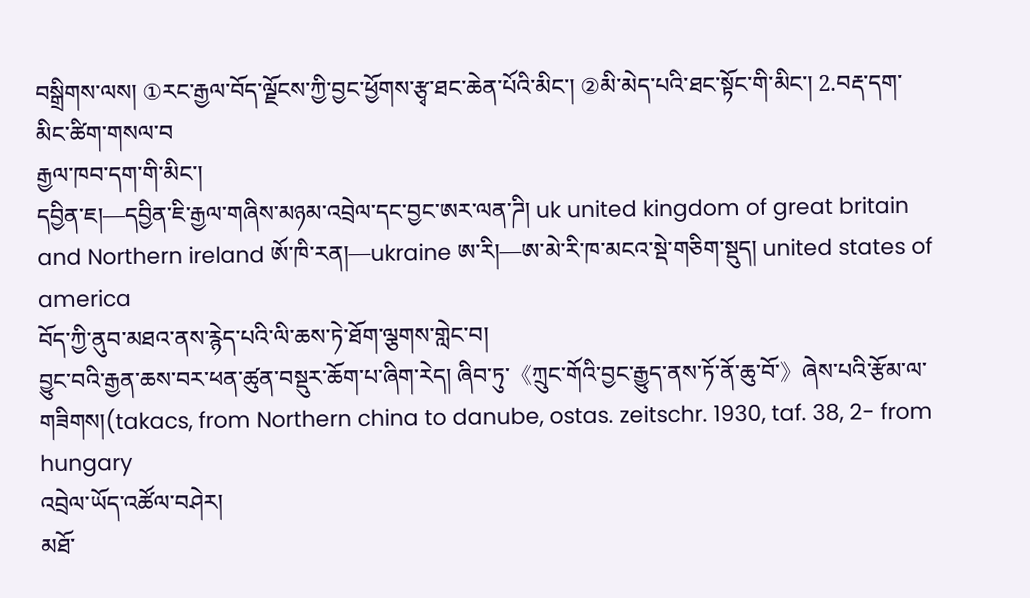བསྒྲིགས་ལས། ①རང་རྒྱལ་བོད་ལྗོངས་ཀྱི་བྱང་ཕྱོགས་རྩྭ་ཐང་ཆེན་པོའི་མིང་། ②མི་མེད་པའི་ཐང་སྟོང་གི་མིང་། 2.བརྡ་དག་མིང་ཚིག་གསལ་བ
རྒྱལ་ཁབ་དག་གི་མིང་།
དབྱིན་ཇ།—དབྱིན་ཇི་རྒྱལ་གཞིས་མཉམ་འབྲེལ་དང་བྱང་ཨར་ལན་ཌི། uk united kingdom of great britain and Northern ireland ཨོ་ཁི་རན།—ukraine ཨ་རི།—ཨ་མེ་རི་ཁ་མངའ་སྡེ་གཅིག་སྡུད། united states of america
བོད་ཀྱི་ནུབ་མཐའ་ནས་རྙེད་པའི་ལི་ཆས་ཏེ་ཐོག་ལྕགས་གླེང་བ།
བྱུང་བའི་རྒྱན་ཆས་བར་ཕན་ཚུན་བསྡུར་ཆོག་པ་ཞིག་རེད། ཞིབ་ཏུ་《ཀྲུང་གོའི་བྱང་རྒྱུད་ནས་ཏོ་ནོ་ཆུ་བོ་》ཞེས་པའི་རྩོམ་ལ་གཟིགས།(takacs, from Northern china to danube, ostas. zeitschr. 1930, taf. 38, 2- from hungary
འབྲེལ་ཡོད་འཚོལ་བཤེར།
མཐོ་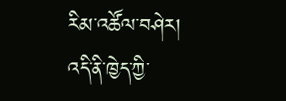རིམ་འཚོལ་བཤེར།
འདི་ནི་ཁྱེད་ཀྱི་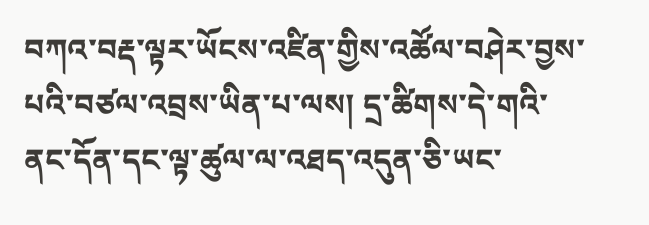བཀའ་བརྡ་ལྟར་ཡོངས་འཛིན་གྱིས་འཚོལ་བཤེར་བྱས་པའི་བཙལ་འབྲས་ཡིན་པ་ལས། དྲ་ཚིགས་དེ་གའི་ནང་དོན་དང་ལྟ་ཚུལ་ལ་འཐད་འདུན་ཅི་ཡང་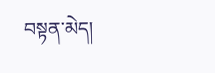བསྟན་མེད།